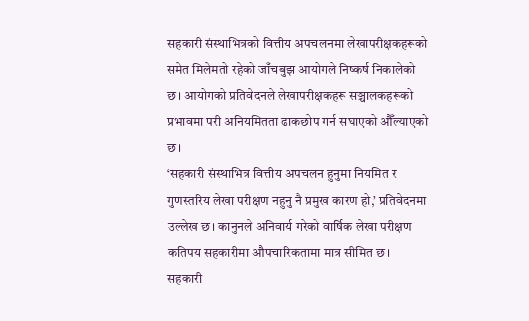सहकारी संस्थाभित्रको वित्तीय अपचलनमा लेखापरीक्षकहरूको समेत मिलेमतो रहेको जाँचबुझ आयोगले निष्कर्ष निकालेको छ। आयोगको प्रतिवेदनले लेखापरीक्षकहरू सञ्चालकहरूको प्रभावमा परी अनियमितता ढाकछोप गर्न सघाएको औँल्याएको छ।
‘सहकारी संस्थाभित्र वित्तीय अपचलन हुनुमा नियमित र गुणस्तरिय लेखा परीक्षण नहुनु नै प्रमुख कारण हो,’ प्रतिवेदनमा उल्लेख छ। कानुनले अनिवार्य गरेको वार्षिक लेखा परीक्षण कतिपय सहकारीमा औपचारिकतामा मात्र सीमित छ।
सहकारी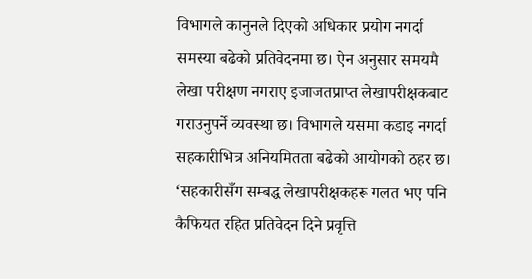विभागले कानुनले दिएको अधिकार प्रयोग नगर्दा समस्या बढेको प्रतिवेदनमा छ। ऐन अनुसार समयमै लेखा परीक्षण नगराए इजाजतप्राप्त लेखापरीक्षकबाट गराउनुपर्ने व्यवस्था छ। विभागले यसमा कडाइ नगर्दा सहकारीभित्र अनियमितता बढेको आयोगको ठहर छ।
‘सहकारीसँग सम्बद्ध लेखापरीक्षकहरू गलत भए पनि कैफियत रहित प्रतिवेदन दिने प्रवृत्ति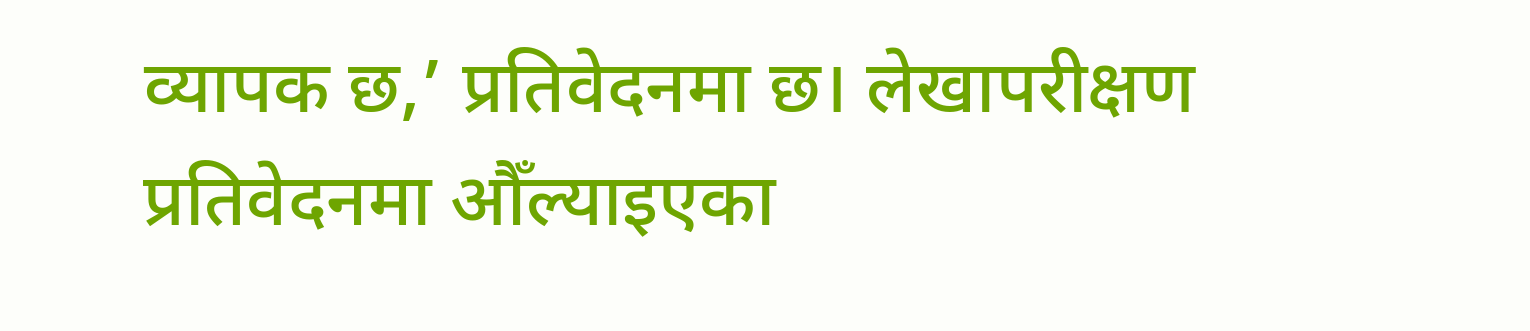व्यापक छ,’ प्रतिवेदनमा छ। लेखापरीक्षण प्रतिवेदनमा औँल्याइएका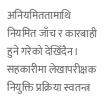अनियमिततामाथि नियमित जाँच र कारबाही हुने गरेको देखिँदैन।
सहकारीमा लेखापरीक्षक नियुक्ति प्रक्रिया स्वतन्त्र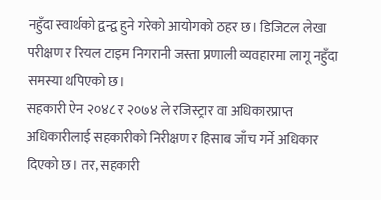नहुँदा स्वार्थको द्वन्द्व हुने गरेको आयोगको ठहर छ। डिजिटल लेखा परीक्षण र रियल टाइम निगरानी जस्ता प्रणाली व्यवहारमा लागू नहुँदा समस्या थपिएको छ।
सहकारी ऐन २०४८ र २०७४ ले रजिस्ट्रार वा अधिकारप्राप्त अधिकारीलाई सहकारीको निरीक्षण र हिसाब जाँच गर्ने अधिकार दिएको छ। तर, सहकारी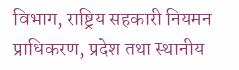विभाग, राष्ट्रिय सहकारी नियमन प्राधिकरण, प्रदेश तथा स्थानीय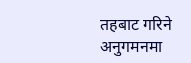तहबाट गरिने अनुगमनमा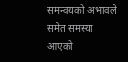समन्वयको अभावले समेत समस्या आएको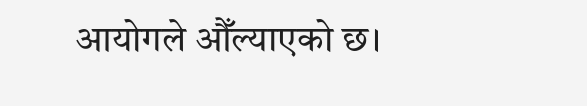आयोगले औँल्याएको छ।